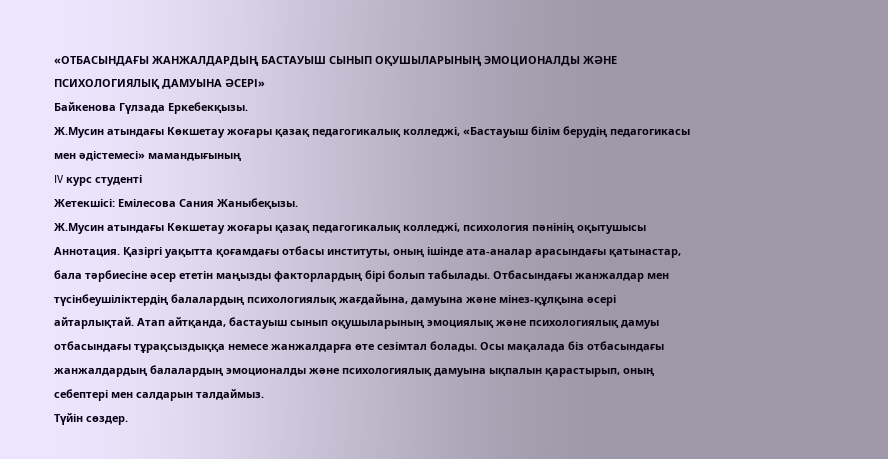«ОТБАСЫНДАҒЫ ЖАНЖАЛДАРДЫҢ БАСТАУЫШ СЫНЫП ОҚУШЫЛАРЫНЫҢ ЭМОЦИОНАЛДЫ ЖӘНЕ ПСИХОЛОГИЯЛЫҚ ДАМУЫНА ӘСЕРІ»
Байкенова Гүлзада Еркебекқызы.
Ж.Мусин атындағы Көкшетау жоғары қазақ педагогикалық колледжі, «Бастауыш білім берудің педагогикасы мен әдістемесі» мамандығының
IV курс студенті
Жетекшісі: Емілесова Сания Жаныбеқызы.
Ж.Мусин атындағы Көкшетау жоғары қазақ педагогикалық колледжі, психология пәнінің оқытушысы
Аннотация. Қазіргі уақытта қоғамдағы отбасы институты, оның ішінде ата-аналар арасындағы қатынастар, бала тәрбиесіне әсер ететін маңызды факторлардың бірі болып табылады. Отбасындағы жанжалдар мен түсінбеушіліктердің балалардың психологиялық жағдайына, дамуына және мінез-құлқына әсері айтарлықтай. Атап айтқанда, бастауыш сынып оқушыларының эмоциялық және психологиялық дамуы отбасындағы тұрақсыздыққа немесе жанжалдарға өте сезімтал болады. Осы мақалада біз отбасындағы жанжалдардың балалардың эмоционалды және психологиялық дамуына ықпалын қарастырып, оның себептері мен салдарын талдаймыз.
Түйін сөздер.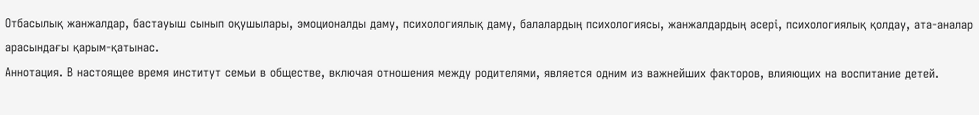Отбасылық жанжалдар, бастауыш сынып оқушылары, эмоционалды даму, психологиялық даму, балалардың психологиясы, жанжалдардың әсері, психологиялық қолдау, ата-аналар арасындағы қарым-қатынас.
Аннотация. В настоящее время институт семьи в обществе, включая отношения между родителями, является одним из важнейших факторов, влияющих на воспитание детей.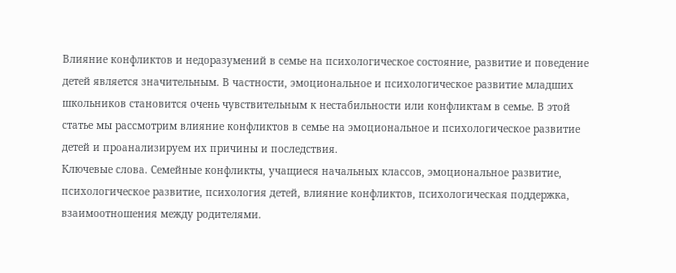Влияние конфликтов и недоразумений в семье на психологическое состояние, развитие и поведение детей является значительным. В частности, эмоциональное и психологическое развитие младших школьников становится очень чувствительным к нестабильности или конфликтам в семье. В этой статье мы рассмотрим влияние конфликтов в семье на эмоциональное и психологическое развитие детей и проанализируем их причины и последствия.
Ключевые слова. Семейные конфликты, учащиеся начальных классов, эмоциональное развитие, психологическое развитие, психология детей, влияние конфликтов, психологическая поддержка, взаимоотношения между родителями.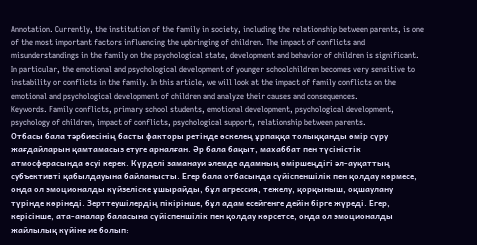Annotation. Currently, the institution of the family in society, including the relationship between parents, is one of the most important factors influencing the upbringing of children. The impact of conflicts and misunderstandings in the family on the psychological state, development and behavior of children is significant. In particular, the emotional and psychological development of younger schoolchildren becomes very sensitive to instability or conflicts in the family. In this article, we will look at the impact of family conflicts on the emotional and psychological development of children and analyze their causes and consequences.
Keywords. Family conflicts, primary school students, emotional development, psychological development, psychology of children, impact of conflicts, psychological support, relationship between parents.
Отбасы бала тәрбиесінің басты факторы ретінде өскелең ұрпаққа толыққанды өмір сүру жағдайларын қамтамасыз етуге арналған. Әр бала бақыт, махаббат пен түсіністік атмосферасында өсуі керек. Күрделі заманауи әлемде адамның өміршеңдігі әл-ауқаттың субъективті қабылдауына байланысты. Егер бала отбасында сүйіспеншілік пен қолдау көрмесе, онда ол эмоционалды күйзеліске ұшырайды, бұл агрессия, тежелу, қорқыныш, оқшаулану түрінде көрінеді. Зерттеушілердің пікірінше, бұл адам есейгенге дейін бірге жүреді. Егер, керісінше, ата-аналар баласына сүйіспеншілік пен қолдау көрсетсе, онда ол эмоционалды жайлылық күйіне ие болып: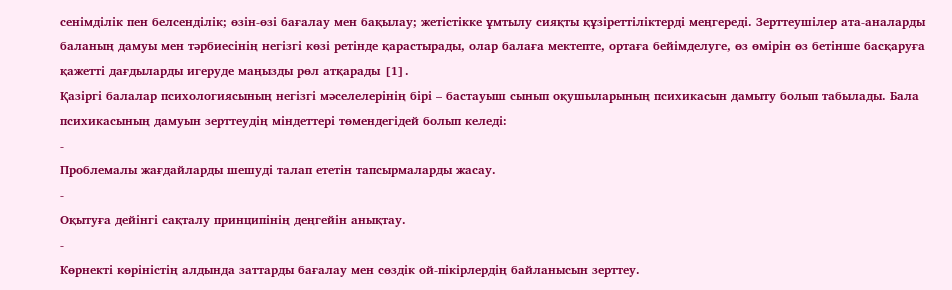сенімділік пен белсенділік; өзін-өзі бағалау мен бақылау; жетістікке ұмтылу сияқты құзіреттіліктерді меңгереді. Зерттеушілер ата-аналарды баланың дамуы мен тәрбиесінің негізгі көзі ретінде қарастырады, олар балаға мектепте, ортаға бейімделуге, өз өмірін өз бетінше басқаруға қажетті дағдыларды игеруде маңызды рөл атқарады [1].
Қазіргі балалар психологиясының негізгі мәселелерінің бірі – бастауыш сынып оқушыларының психикасын дамыту болып табылады. Бала психикасының дамуын зерттеудің міндеттері төмендегідей болып келеді:
-
Проблемалы жағдайларды шешуді талап ететін тапсырмаларды жасау.
-
Оқытуға дейінгі сақталу принципінің деңгейін анықтау.
-
Көрнекті көріністің алдында заттарды бағалау мен сөздік ой-пікірлердің байланысын зерттеу.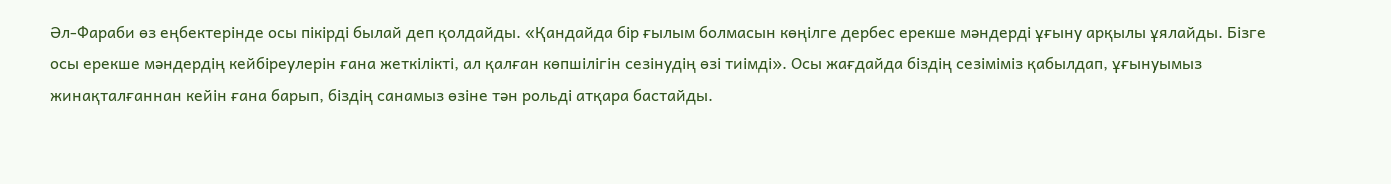Әл-Фараби өз еңбектерінде осы пікірді былай деп қолдайды. «Қандайда бір ғылым болмасын көңілге дербес ерекше мәндерді ұғыну арқылы ұялайды. Бізге осы ерекше мәндердің кейбіреулерін ғана жеткілікті, ал қалған көпшілігін сезінудің өзі тиімді». Осы жағдайда біздің сезіміміз қабылдап, ұғынуымыз жинақталғаннан кейін ғана барып, біздің санамыз өзіне тән рольді атқара бастайды.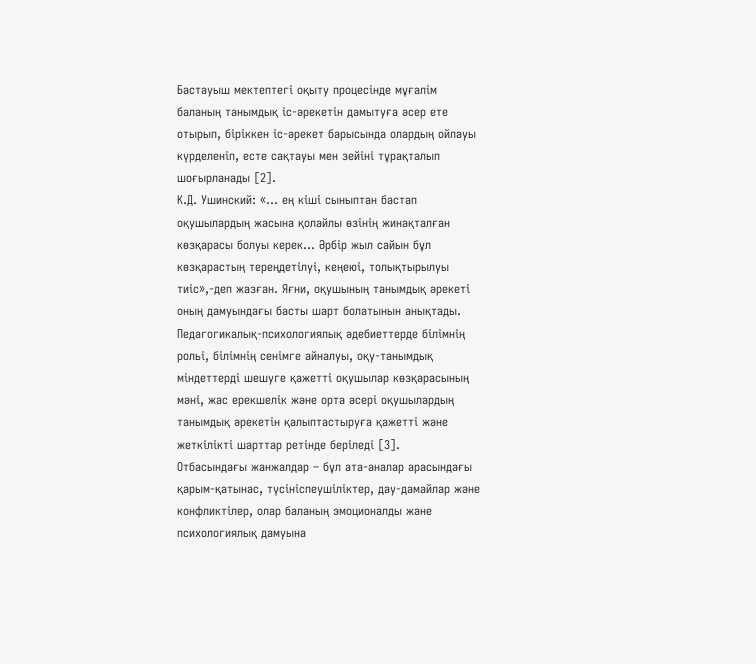Бастауыш мектептегі оқыту процесінде мұғалім баланың танымдық іс-әрекетін дамытуға әсер ете отырып, біріккен іс-әрекет барысында олардың ойлауы күрделеніп, есте сақтауы мен зейіні тұрақталып шоғырланады [2].
К.Д. Ушинский: «... ең кіші сыныптан бастап оқушылардың жасына қолайлы өзінің жинақталған көзқарасы болуы керек... Әрбір жыл сайын бұл көзқарастың тереңдетілуі, кеңеюі, толықтырылуы тиіс»,-деп жазған. Яғни, оқушының танымдық әрекеті оның дамуындағы басты шарт болатынын анықтады. Педагогикалық-психологиялық әдебиеттерде білімнің рольі, білімнің сенімге айналуы, оқу-танымдық міндеттерді шешуге қажетті оқушылар көзқарасының мәні, жас ерекшелік және орта әсері оқушылардың танымдық әрекетін қалыптастыруға қажетті және жеткілікті шарттар ретінде беріледі [3].
Отбасындағы жанжалдар – бұл ата-аналар арасындағы қарым-қатынас, түсініспеушіліктер, дау-дамайлар және конфликтілер, олар баланың эмоционалды және психологиялық дамуына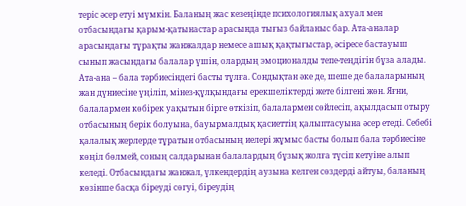теріс әсер етуі мүмкін. Баланың жас кезеңінде психологиялық ахуал мен отбасындағы қарым-қатынастар арасында тығыз байланыс бар. Ата-аналар арасындағы тұрақты жанжалдар немесе ашық қақтығыстар, әсіресе бастауыш сынып жасындағы балалар үшін, олардың эмоционалды тепе-теңдігін бұза алады.
Ата-ана – бала тәрбиесіндегі басты тұлға. Сондықтан әке де, шеше де балаларының жан дүниесіне үңіліп, мінез-құлқындағы ерекшеліктерді жете білгені жөн. Яғни, балалармен көбірек уақытын бірге өткізіп, балалармен сөйлесіп, ақылдасып отыру отбасының берік болуына, бауырмалдық қасиеттің қалыптасуына әсер етеді. Себебі қалалық жерлерде тұратын отбасының иелері жұмыс басты болып бала тәрбиесіне көңіл бөлмей, соның салдарынан балалардың бұзық жолға түсіп кетуіне алып келеді. Отбасындағы жанжал, үлкендердің аузына келген сөздерді айтуы, баланың көзінше басқа біреуді сөгуі, біреудің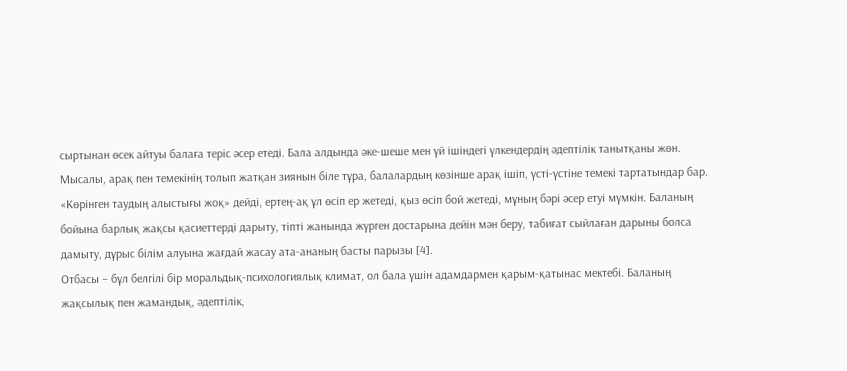сыртынан өсек айтуы балаға теріс әсер етеді. Бала алдында әке-шеше мен үй ішіндегі үлкендердің әдептілік танытқаны жөн. Мысалы, арақ пен темекінің толып жатқан зиянын біле тұра, балалардың көзінше арақ ішіп, үсті-үстіне темекі тартатындар бар. «Көрінген таудың алыстығы жоқ» дейді, ертең-ақ ұл өсіп ер жетеді, қыз өсіп бой жетеді, мұның бәрі әсер етуі мүмкін. Баланың бойына барлық жақсы қасиеттерді дарыту, тіпті жанында жүрген достарына дейін мән беру, табиғат сыйлаған дарыны болса дамыту, дұрыс білім алуына жағдай жасау ата-ананың басты парызы [4].
Отбасы – бұл белгілі бір моральдық-психологиялық климат, ол бала үшін адамдармен қарым-қатынас мектебі. Баланың жақсылық пен жамандық, әдептілік,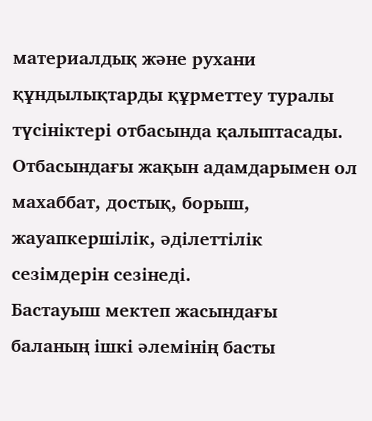материалдық және рухани құндылықтарды құрметтеу туралы түсініктері отбасында қалыптасады. Отбасындағы жақын адамдарымен ол махаббат, достық, борыш, жауапкершілік, әділеттілік сезімдерін сезінеді.
Бастауыш мектеп жасындағы баланың ішкі әлемінің басты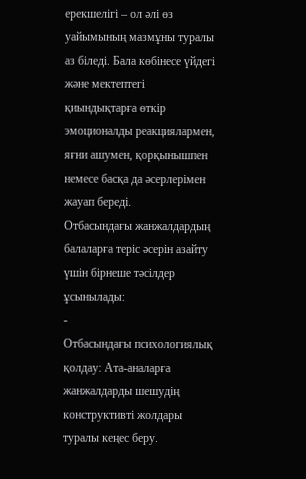ерекшелігі – ол әлі өз уайымының мазмұны туралы аз біледі. Бала көбінесе үйдегі және мектептегі қиындықтарға өткір эмоционалды реакциялармен, яғни ашумен, қорқынышпен немесе басқа да әсерлерімен жауап береді.
Отбасындағы жанжалдардың балаларға теріс әсерін азайту үшін бірнеше тәсілдер ұсынылады:
-
Отбасындағы психологиялық қолдау: Ата-аналарға жанжалдарды шешудің конструктивті жолдары туралы кеңес беру.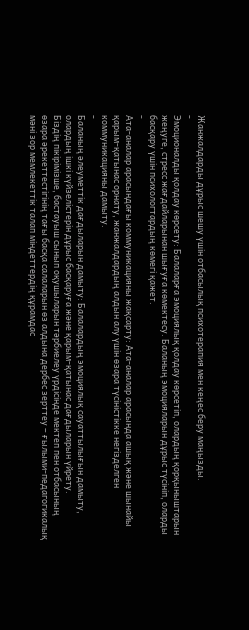Жанжалдарды дұрыс шешу үшін отбасылық психотерапия мен кеңес беру маңызды.
-
Эмоционалды қолдау көрсету: Балаларға эмоциялық қолдау көрсетіп, олардың қорқыныштарын жеңуге, стресс жағдайларынан шығуға көмектесу. Баланың эмоцияларын дұрыс түсініп, оларды басқару үшін психологтардың көмегі қажет.
-
Ата-аналар арасындағы коммуникацияны жақсарту: Ата-аналар арасында ашық және шынайы қарым-қатынас орнату, жанжалдардың алдын алу үшін өзара түсіністікке негізделген коммуникацияны дамыту.
-
Баланың әлеуметтік дағдыларын дамыту: Балалардың эмоциялық сауаттылығын дамыту, олардың ішкі күйзелістерін дұрыс басқаруға және қарым-қатынас дағдыларын үйрету.
Біздің пікірімізше, бастауыш сынып оқушыларын тәрбиелеу үрдісінде мектеп пен отбасының өзара әрекеттестігінің тағы басқа салаларын өз алдына дербес зерттеу – ғылыми-педагогикалық мәні зор мемлекеттік талап міндеттердің құрамдас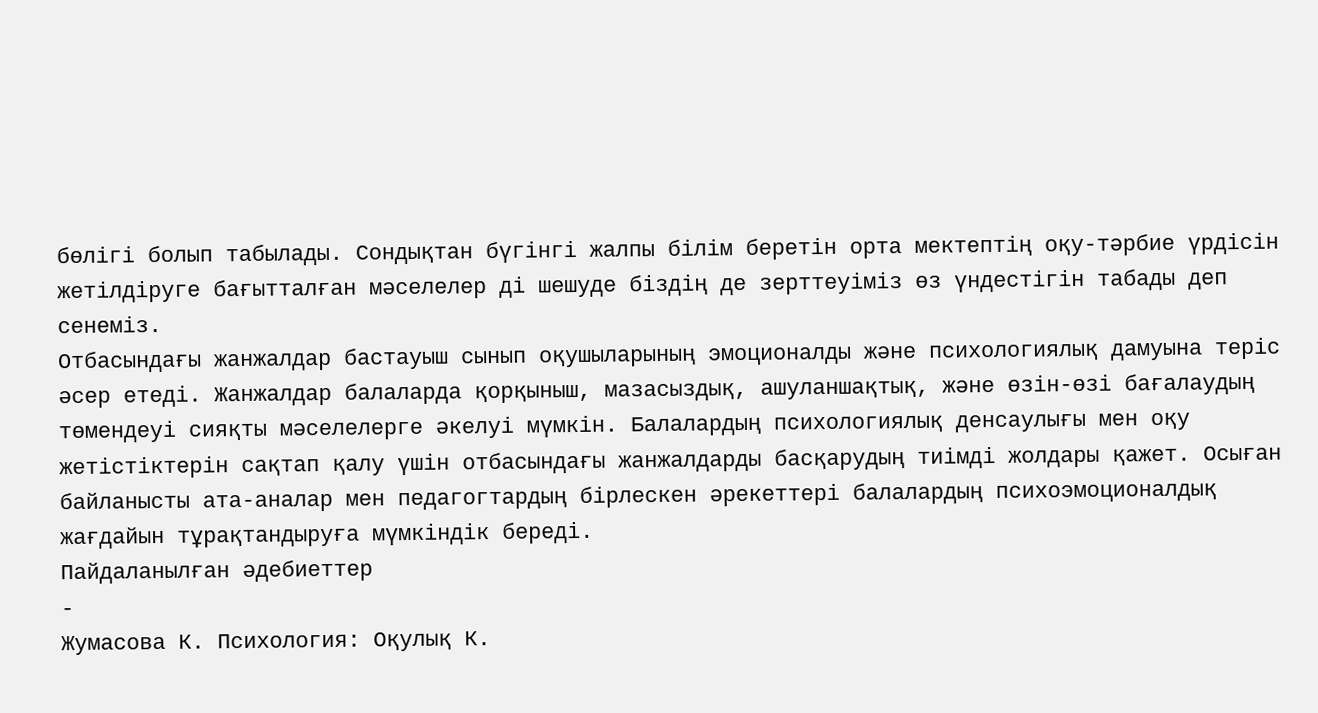бөлігі болып табылады. Сондықтан бүгінгі жалпы білім беретін орта мектептің оқу-тәрбие үрдісін жетілдіруге бағытталған мәселелер ді шешуде біздің де зерттеуіміз өз үндестігін табады деп сенеміз.
Отбасындағы жанжалдар бастауыш сынып оқушыларының эмоционалды және психологиялық дамуына теріс әсер етеді. Жанжалдар балаларда қорқыныш, мазасыздық, ашуланшақтық, және өзін-өзі бағалаудың төмендеуі сияқты мәселелерге әкелуі мүмкін. Балалардың психологиялық денсаулығы мен оқу жетістіктерін сақтап қалу үшін отбасындағы жанжалдарды басқарудың тиімді жолдары қажет. Осыған байланысты ата-аналар мен педагогтардың бірлескен әрекеттері балалардың психоэмоционалдық жағдайын тұрақтандыруға мүмкіндік береді.
Пайдаланылған әдебиеттер
-
Жумасова К. Психология: Оқулық К.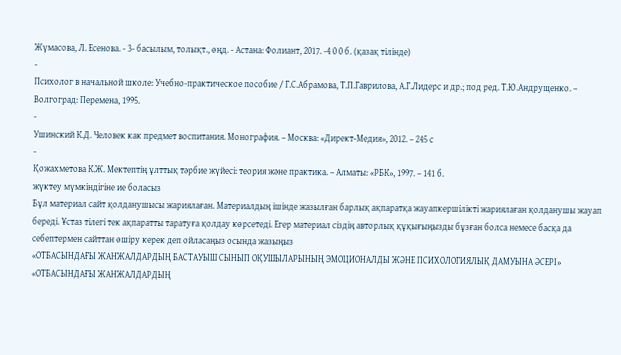Жүмасова, Л. Есенова. - 3- басылым, толықт., өңд. - Астана: Фолиант, 2017. -4 0 0 б. (қазақ тілінде)
-
Психолог в начальной школе: Учебно-практическое пособие / Г.С.Абрамова, Т.П.Гаврилова, А.Г.Лидерс и др.; под ред. Т.Ю.Андрущенко. – Волгоград: Перемена, 1995.
-
Ушинский К.Д. Человек как предмет воспитания. Монография. – Москва: «Директ-Медия», 2012. – 245 с
-
Қожахметова К.Ж. Мектептің ұлттық тәрбие жүйесі: теория және практика. – Алматы: «РБК», 1997. – 141 б.
жүктеу мүмкіндігіне ие боласыз
Бұл материал сайт қолданушысы жариялаған. Материалдың ішінде жазылған барлық ақпаратқа жауапкершілікті жариялаған қолданушы жауап береді. Ұстаз тілегі тек ақпаратты таратуға қолдау көрсетеді. Егер материал сіздің авторлық құқығыңызды бұзған болса немесе басқа да себептермен сайттан өшіру керек деп ойласаңыз осында жазыңыз
«ОТБАСЫНДАҒЫ ЖАНЖАЛДАРДЫҢ БАСТАУЫШ СЫНЫП ОҚУШЫЛАРЫНЫҢ ЭМОЦИОНАЛДЫ ЖӘНЕ ПСИХОЛОГИЯЛЫҚ ДАМУЫНА ӘСЕРІ»
«ОТБАСЫНДАҒЫ ЖАНЖАЛДАРДЫҢ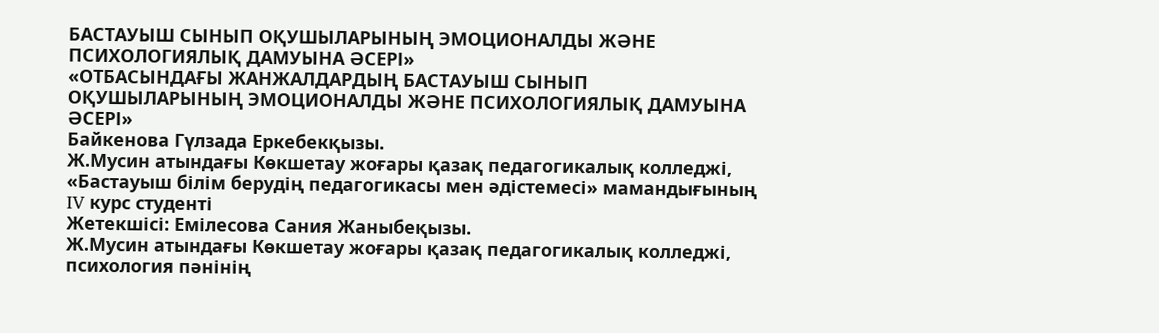БАСТАУЫШ СЫНЫП ОҚУШЫЛАРЫНЫҢ ЭМОЦИОНАЛДЫ ЖӘНЕ ПСИХОЛОГИЯЛЫҚ ДАМУЫНА ӘСЕРІ»
«ОТБАСЫНДАҒЫ ЖАНЖАЛДАРДЫҢ БАСТАУЫШ СЫНЫП ОҚУШЫЛАРЫНЫҢ ЭМОЦИОНАЛДЫ ЖӘНЕ ПСИХОЛОГИЯЛЫҚ ДАМУЫНА ӘСЕРІ»
Байкенова Гүлзада Еркебекқызы.
Ж.Мусин атындағы Көкшетау жоғары қазақ педагогикалық колледжі, «Бастауыш білім берудің педагогикасы мен әдістемесі» мамандығының
IV курс студенті
Жетекшісі: Емілесова Сания Жаныбеқызы.
Ж.Мусин атындағы Көкшетау жоғары қазақ педагогикалық колледжі, психология пәнінің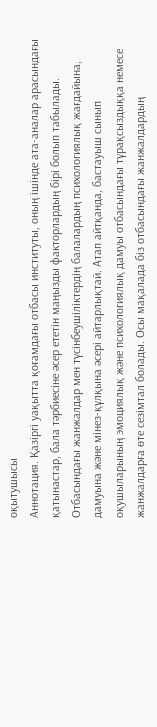оқытушысы
Аннотация. Қазіргі уақытта қоғамдағы отбасы институты, оның ішінде ата-аналар арасындағы қатынастар, бала тәрбиесіне әсер ететін маңызды факторлардың бірі болып табылады. Отбасындағы жанжалдар мен түсінбеушіліктердің балалардың психологиялық жағдайына, дамуына және мінез-құлқына әсері айтарлықтай. Атап айтқанда, бастауыш сынып оқушыларының эмоциялық және психологиялық дамуы отбасындағы тұрақсыздыққа немесе жанжалдарға өте сезімтал болады. Осы мақалада біз отбасындағы жанжалдардың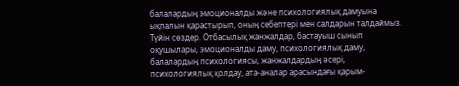балалардың эмоционалды және психологиялық дамуына ықпалын қарастырып, оның себептері мен салдарын талдаймыз.
Түйін сөздер. Отбасылық жанжалдар, бастауыш сынып оқушылары, эмоционалды даму, психологиялық даму, балалардың психологиясы, жанжалдардың әсері, психологиялық қолдау, ата-аналар арасындағы қарым-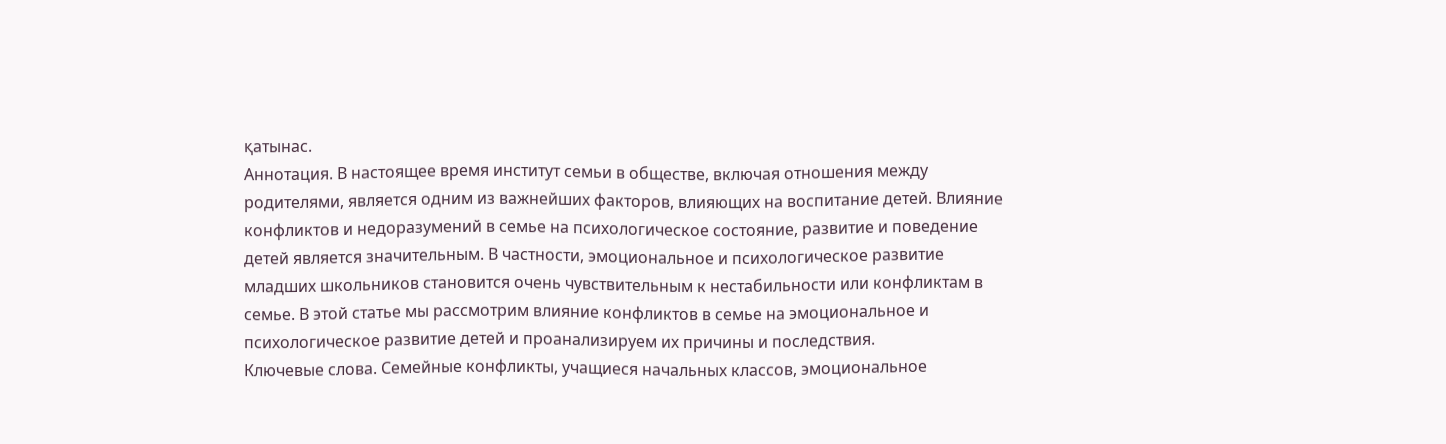қатынас.
Аннотация. В настоящее время институт семьи в обществе, включая отношения между родителями, является одним из важнейших факторов, влияющих на воспитание детей. Влияние конфликтов и недоразумений в семье на психологическое состояние, развитие и поведение детей является значительным. В частности, эмоциональное и психологическое развитие младших школьников становится очень чувствительным к нестабильности или конфликтам в семье. В этой статье мы рассмотрим влияние конфликтов в семье на эмоциональное и психологическое развитие детей и проанализируем их причины и последствия.
Ключевые слова. Семейные конфликты, учащиеся начальных классов, эмоциональное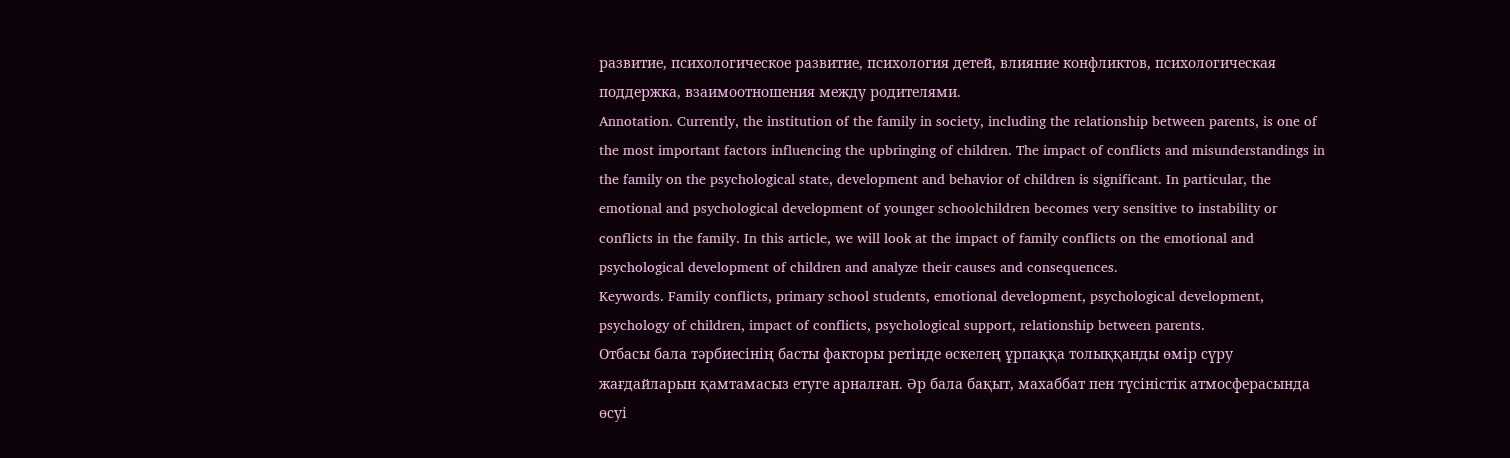развитие, психологическое развитие, психология детей, влияние конфликтов, психологическая поддержка, взаимоотношения между родителями.
Annotation. Currently, the institution of the family in society, including the relationship between parents, is one of the most important factors influencing the upbringing of children. The impact of conflicts and misunderstandings in the family on the psychological state, development and behavior of children is significant. In particular, the emotional and psychological development of younger schoolchildren becomes very sensitive to instability or conflicts in the family. In this article, we will look at the impact of family conflicts on the emotional and psychological development of children and analyze their causes and consequences.
Keywords. Family conflicts, primary school students, emotional development, psychological development, psychology of children, impact of conflicts, psychological support, relationship between parents.
Отбасы бала тәрбиесінің басты факторы ретінде өскелең ұрпаққа толыққанды өмір сүру жағдайларын қамтамасыз етуге арналған. Әр бала бақыт, махаббат пен түсіністік атмосферасында өсуі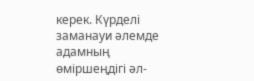керек. Күрделі заманауи әлемде адамның өміршеңдігі әл-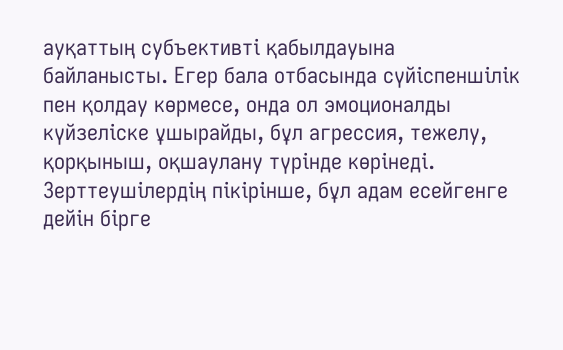ауқаттың субъективті қабылдауына байланысты. Егер бала отбасында сүйіспеншілік пен қолдау көрмесе, онда ол эмоционалды күйзеліске ұшырайды, бұл агрессия, тежелу, қорқыныш, оқшаулану түрінде көрінеді. Зерттеушілердің пікірінше, бұл адам есейгенге дейін бірге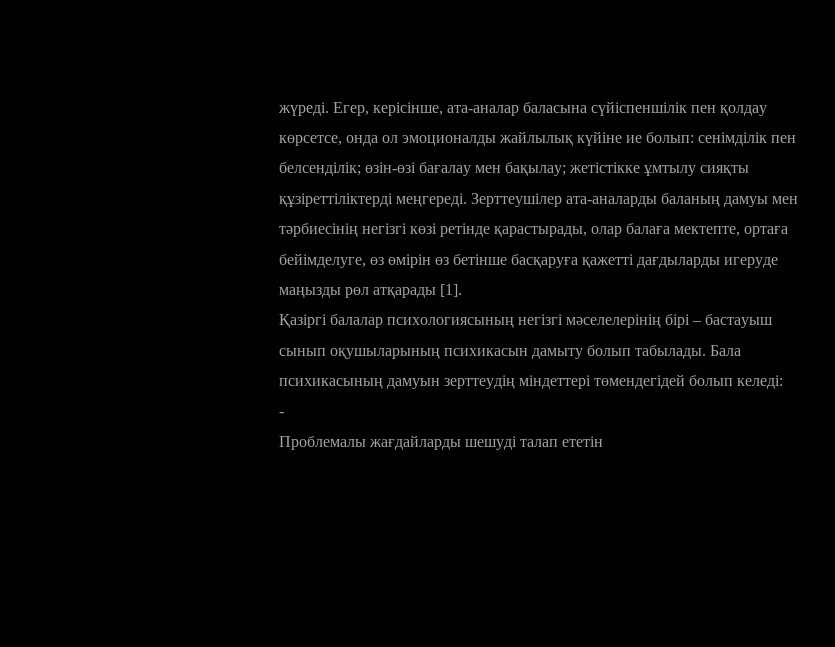жүреді. Егер, керісінше, ата-аналар баласына сүйіспеншілік пен қолдау көрсетсе, онда ол эмоционалды жайлылық күйіне ие болып: сенімділік пен белсенділік; өзін-өзі бағалау мен бақылау; жетістікке ұмтылу сияқты құзіреттіліктерді меңгереді. Зерттеушілер ата-аналарды баланың дамуы мен тәрбиесінің негізгі көзі ретінде қарастырады, олар балаға мектепте, ортаға бейімделуге, өз өмірін өз бетінше басқаруға қажетті дағдыларды игеруде маңызды рөл атқарады [1].
Қазіргі балалар психологиясының негізгі мәселелерінің бірі – бастауыш сынып оқушыларының психикасын дамыту болып табылады. Бала психикасының дамуын зерттеудің міндеттері төмендегідей болып келеді:
-
Проблемалы жағдайларды шешуді талап ететін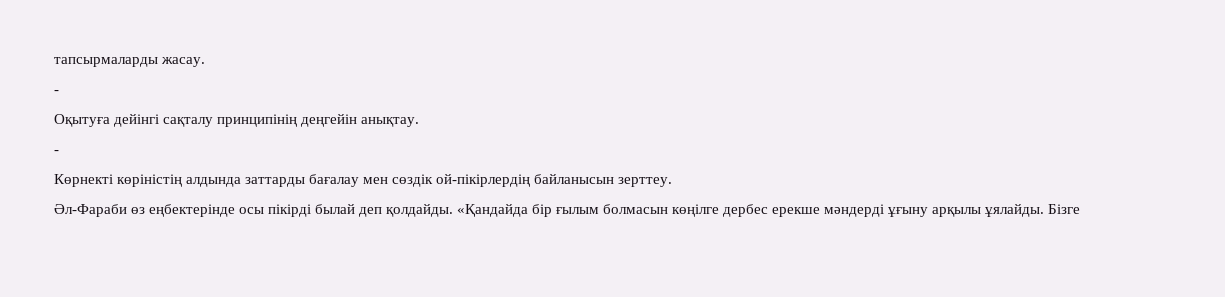тапсырмаларды жасау.
-
Оқытуға дейінгі сақталу принципінің деңгейін анықтау.
-
Көрнекті көріністің алдында заттарды бағалау мен сөздік ой-пікірлердің байланысын зерттеу.
Әл-Фараби өз еңбектерінде осы пікірді былай деп қолдайды. «Қандайда бір ғылым болмасын көңілге дербес ерекше мәндерді ұғыну арқылы ұялайды. Бізге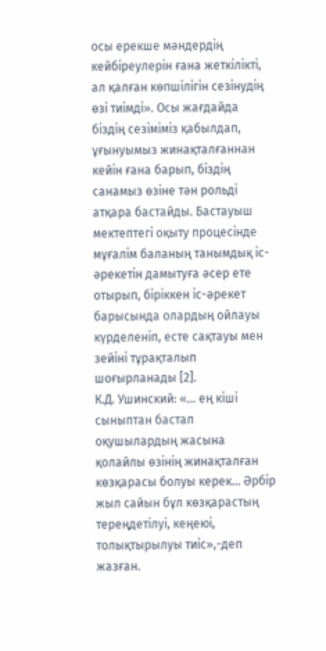осы ерекше мәндердің кейбіреулерін ғана жеткілікті, ал қалған көпшілігін сезінудің өзі тиімді». Осы жағдайда біздің сезіміміз қабылдап, ұғынуымыз жинақталғаннан кейін ғана барып, біздің санамыз өзіне тән рольді атқара бастайды. Бастауыш мектептегі оқыту процесінде мұғалім баланың танымдық іс-әрекетін дамытуға әсер ете отырып, біріккен іс-әрекет барысында олардың ойлауы күрделеніп, есте сақтауы мен зейіні тұрақталып шоғырланады [2].
К.Д. Ушинский: «... ең кіші сыныптан бастап оқушылардың жасына қолайлы өзінің жинақталған көзқарасы болуы керек... Әрбір жыл сайын бұл көзқарастың тереңдетілуі, кеңеюі, толықтырылуы тиіс»,-деп жазған.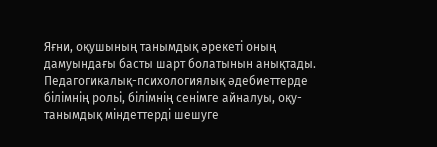Яғни, оқушының танымдық әрекеті оның дамуындағы басты шарт болатынын анықтады. Педагогикалық-психологиялық әдебиеттерде білімнің рольі, білімнің сенімге айналуы, оқу-танымдық міндеттерді шешуге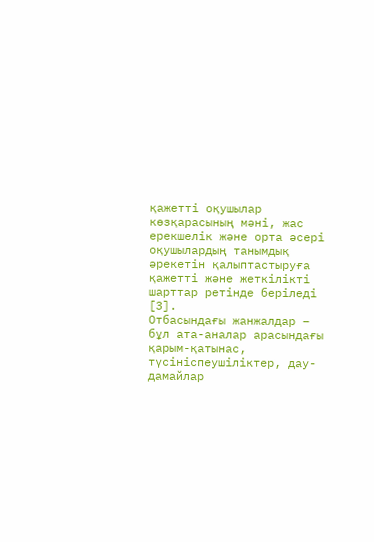қажетті оқушылар көзқарасының мәні, жас ерекшелік және орта әсері оқушылардың танымдық әрекетін қалыптастыруға қажетті және жеткілікті шарттар ретінде беріледі [3].
Отбасындағы жанжалдар – бұл ата-аналар арасындағы қарым-қатынас, түсініспеушіліктер, дау-дамайлар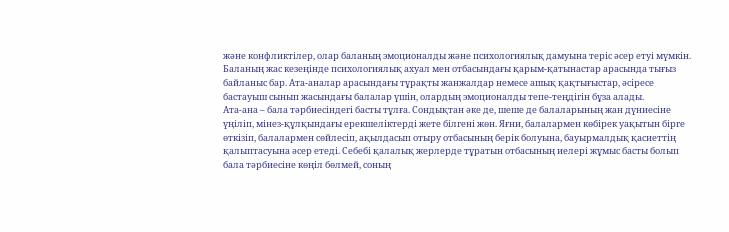және конфликтілер, олар баланың эмоционалды және психологиялық дамуына теріс әсер етуі мүмкін. Баланың жас кезеңінде психологиялық ахуал мен отбасындағы қарым-қатынастар арасында тығыз байланыс бар. Ата-аналар арасындағы тұрақты жанжалдар немесе ашық қақтығыстар, әсіресе бастауыш сынып жасындағы балалар үшін, олардың эмоционалды тепе-теңдігін бұза алады.
Ата-ана – бала тәрбиесіндегі басты тұлға. Сондықтан әке де, шеше де балаларының жан дүниесіне үңіліп, мінез-құлқындағы ерекшеліктерді жете білгені жөн. Яғни, балалармен көбірек уақытын бірге өткізіп, балалармен сөйлесіп, ақылдасып отыру отбасының берік болуына, бауырмалдық қасиеттің қалыптасуына әсер етеді. Себебі қалалық жерлерде тұратын отбасының иелері жұмыс басты болып бала тәрбиесіне көңіл бөлмей, соның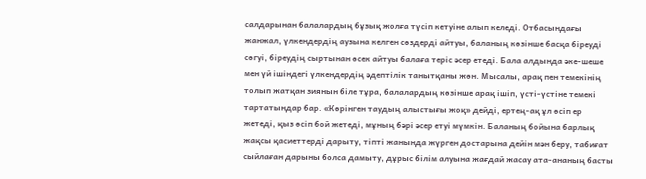салдарынан балалардың бұзық жолға түсіп кетуіне алып келеді. Отбасындағы жанжал, үлкендердің аузына келген сөздерді айтуы, баланың көзінше басқа біреуді сөгуі, біреудің сыртынан өсек айтуы балаға теріс әсер етеді. Бала алдында әке-шеше мен үй ішіндегі үлкендердің әдептілік танытқаны жөн. Мысалы, арақ пен темекінің толып жатқан зиянын біле тұра, балалардың көзінше арақ ішіп, үсті-үстіне темекі тартатындар бар. «Көрінген таудың алыстығы жоқ» дейді, ертең-ақ ұл өсіп ер жетеді, қыз өсіп бой жетеді, мұның бәрі әсер етуі мүмкін. Баланың бойына барлық жақсы қасиеттерді дарыту, тіпті жанында жүрген достарына дейін мән беру, табиғат сыйлаған дарыны болса дамыту, дұрыс білім алуына жағдай жасау ата-ананың басты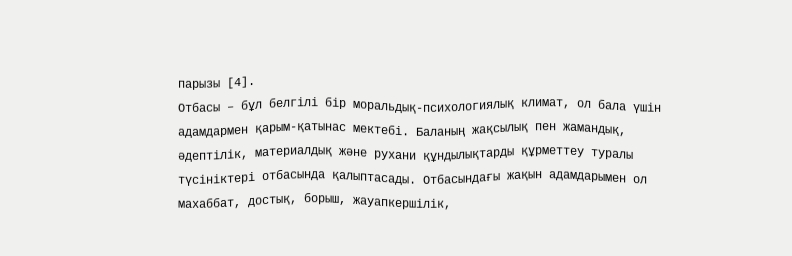парызы [4].
Отбасы – бұл белгілі бір моральдық-психологиялық климат, ол бала үшін адамдармен қарым-қатынас мектебі. Баланың жақсылық пен жамандық, әдептілік, материалдық және рухани құндылықтарды құрметтеу туралы түсініктері отбасында қалыптасады. Отбасындағы жақын адамдарымен ол махаббат, достық, борыш, жауапкершілік,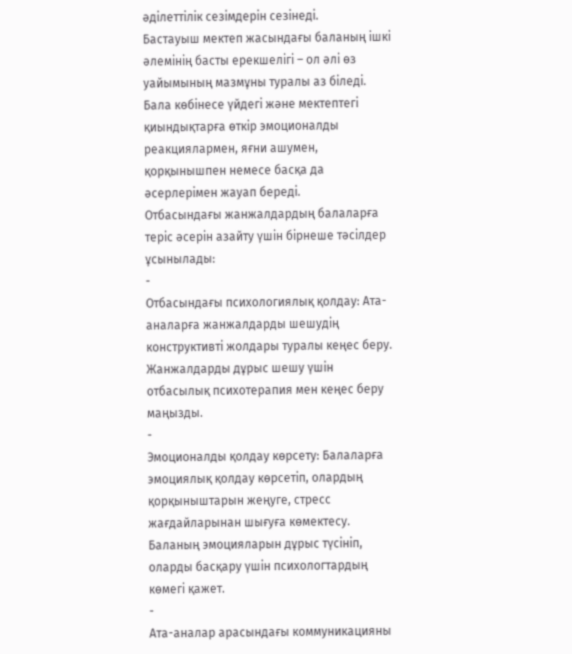әділеттілік сезімдерін сезінеді.
Бастауыш мектеп жасындағы баланың ішкі әлемінің басты ерекшелігі – ол әлі өз уайымының мазмұны туралы аз біледі. Бала көбінесе үйдегі және мектептегі қиындықтарға өткір эмоционалды реакциялармен, яғни ашумен, қорқынышпен немесе басқа да әсерлерімен жауап береді.
Отбасындағы жанжалдардың балаларға теріс әсерін азайту үшін бірнеше тәсілдер ұсынылады:
-
Отбасындағы психологиялық қолдау: Ата-аналарға жанжалдарды шешудің конструктивті жолдары туралы кеңес беру. Жанжалдарды дұрыс шешу үшін отбасылық психотерапия мен кеңес беру маңызды.
-
Эмоционалды қолдау көрсету: Балаларға эмоциялық қолдау көрсетіп, олардың қорқыныштарын жеңуге, стресс жағдайларынан шығуға көмектесу. Баланың эмоцияларын дұрыс түсініп, оларды басқару үшін психологтардың көмегі қажет.
-
Ата-аналар арасындағы коммуникацияны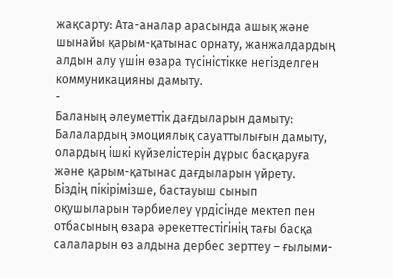жақсарту: Ата-аналар арасында ашық және шынайы қарым-қатынас орнату, жанжалдардың алдын алу үшін өзара түсіністікке негізделген коммуникацияны дамыту.
-
Баланың әлеуметтік дағдыларын дамыту: Балалардың эмоциялық сауаттылығын дамыту, олардың ішкі күйзелістерін дұрыс басқаруға және қарым-қатынас дағдыларын үйрету.
Біздің пікірімізше, бастауыш сынып оқушыларын тәрбиелеу үрдісінде мектеп пен отбасының өзара әрекеттестігінің тағы басқа салаларын өз алдына дербес зерттеу – ғылыми-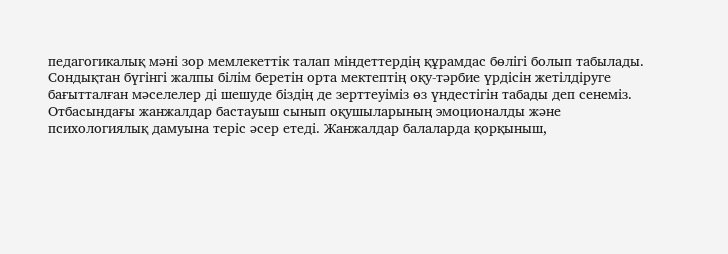педагогикалық мәні зор мемлекеттік талап міндеттердің құрамдас бөлігі болып табылады. Сондықтан бүгінгі жалпы білім беретін орта мектептің оқу-тәрбие үрдісін жетілдіруге бағытталған мәселелер ді шешуде біздің де зерттеуіміз өз үндестігін табады деп сенеміз.
Отбасындағы жанжалдар бастауыш сынып оқушыларының эмоционалды және психологиялық дамуына теріс әсер етеді. Жанжалдар балаларда қорқыныш,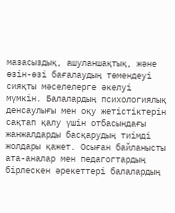мазасыздық, ашуланшақтық, және өзін-өзі бағалаудың төмендеуі сияқты мәселелерге әкелуі мүмкін. Балалардың психологиялық денсаулығы мен оқу жетістіктерін сақтап қалу үшін отбасындағы жанжалдарды басқарудың тиімді жолдары қажет. Осыған байланысты ата-аналар мен педагогтардың бірлескен әрекеттері балалардың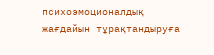психоэмоционалдық жағдайын тұрақтандыруға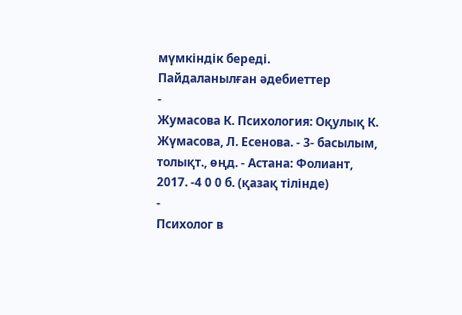мүмкіндік береді.
Пайдаланылған әдебиеттер
-
Жумасова К. Психология: Оқулық К. Жүмасова, Л. Есенова. - 3- басылым, толықт., өңд. - Астана: Фолиант, 2017. -4 0 0 б. (қазақ тілінде)
-
Психолог в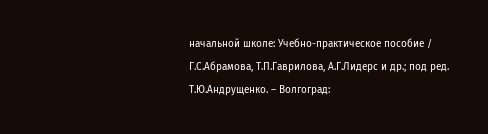начальной школе: Учебно-практическое пособие / Г.С.Абрамова, Т.П.Гаврилова, А.Г.Лидерс и др.; под ред. Т.Ю.Андрущенко. – Волгоград: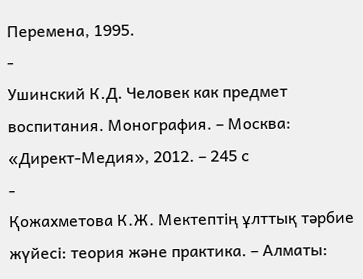Перемена, 1995.
-
Ушинский К.Д. Человек как предмет воспитания. Монография. – Москва: «Директ-Медия», 2012. – 245 с
-
Қожахметова К.Ж. Мектептің ұлттық тәрбие жүйесі: теория және практика. – Алматы: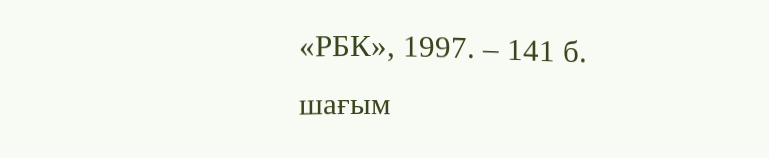«РБК», 1997. – 141 б.
шағым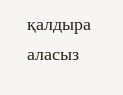қалдыра аласыз